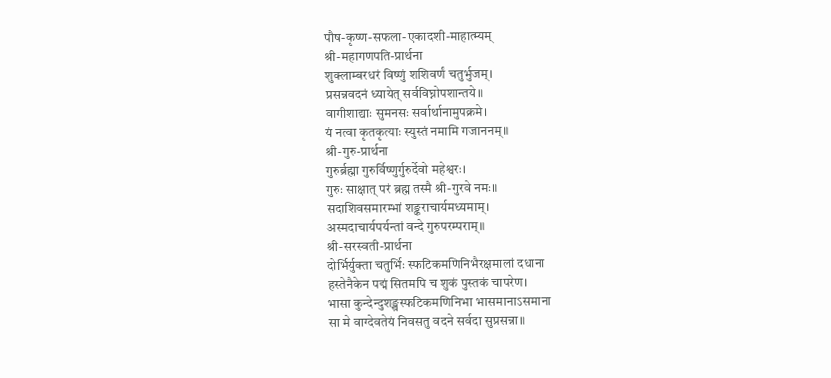पौष-कृष्ण-सफला-एकादशी-माहात्म्यम्
श्री-महागणपति-प्रार्थना
शुक्लाम्बरधरं विष्णुं शशिवर्णं चतुर्भुजम्।
प्रसन्नवदनं ध्यायेत् सर्वविघ्नोपशान्तये॥
वागीशाद्याः सुमनसः सर्वार्थानामुपक्रमे।
यं नत्वा कृतकृत्याः स्युस्तं नमामि गजाननम्॥
श्री-गुरु-प्रार्थना
गुरुर्ब्रह्मा गुरुर्विष्णुर्गुरुर्देवो महेश्वरः।
गुरुः साक्षात् परं ब्रह्म तस्मै श्री-गुरवे नमः॥
सदाशिवसमारम्भां शङ्कराचार्यमध्यमाम्।
अस्मदाचार्यपर्यन्तां वन्दे गुरुपरम्पराम्॥
श्री-सरस्वती-प्रार्थना
दोर्भिर्युक्ता चतुर्भिः स्फटिकमणिनिभैरक्षमालां दधाना
हस्तेनैकेन पद्मं सितमपि च शुकं पुस्तकं चापरेण।
भासा कुन्देन्दुशङ्खस्फटिकमणिनिभा भासमानाऽसमाना
सा मे वाग्देवतेयं निवसतु वदने सर्वदा सुप्रसन्ना॥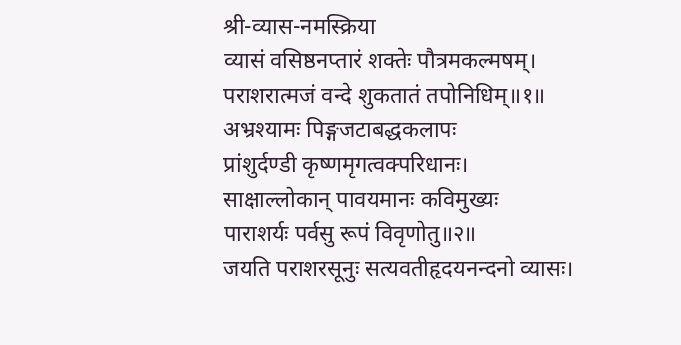श्री-व्यास-नमस्क्रिया
व्यासं वसिष्ठनप्तारं शक्तेः पौत्रमकल्मषम्।
पराशरात्मजं वन्दे शुकतातं तपोनिधिम्॥१॥
अभ्रश्यामः पिङ्गजटाबद्धकलापः
प्रांशुर्दण्डी कृष्णमृगत्वक्परिधानः।
साक्षाल्लोकान् पावयमानः कविमुख्यः
पाराशर्यः पर्वसु रूपं विवृणोतु॥२॥
जयति पराशरसूनुः सत्यवतीहृदयनन्दनो व्यासः।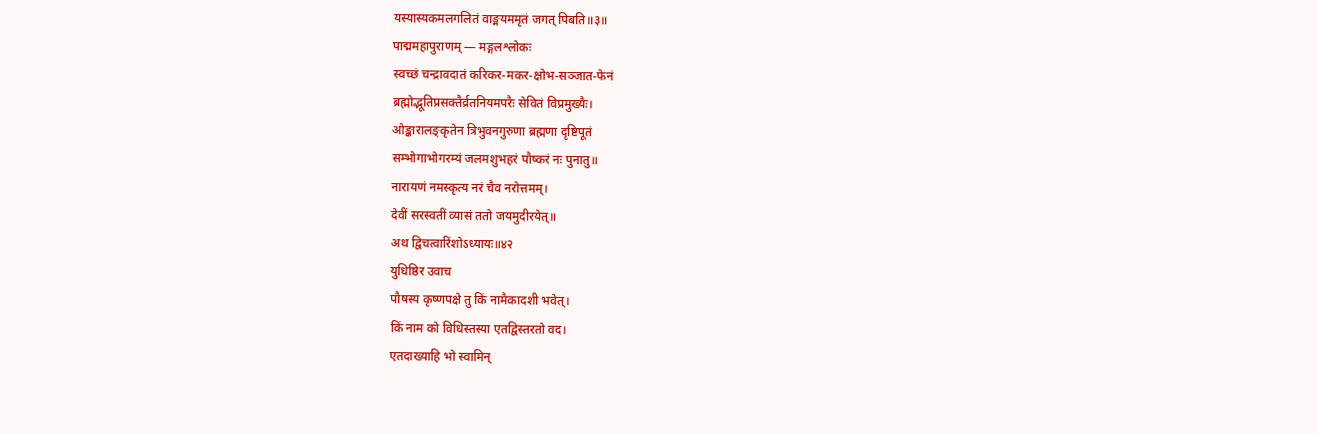यस्यास्यकमलगलितं वाङ्मयममृतं जगत् पिबति॥३॥
पाद्ममहापुराणम् — मङ्गलश्लोकः
स्वच्छं चन्द्रावदातं करिकर-मकर-क्षोभ-सञ्जात-फेनं
ब्रह्मोद्भूतिप्रसक्तैर्व्रतनियमपरैः सेवितं विप्रमुख्यैः।
ओङ्कारालङ्कृतेन त्रिभुवनगुरुणा ब्रह्मणा दृष्टिपूतं
सम्भोगाभोगरम्यं जलमशुभहरं पौष्करं नः पुनातु॥
नारायणं नमस्कृत्य नरं चैव नरोत्तमम्।
देवीं सरस्वतीं व्यासं ततो जयमुदीरयेत्॥
अथ द्विचत्वारिंशोऽध्यायः॥४२
युधिष्ठिर उवाच
पौषस्य कृष्णपक्षे तु किं नामैकादशी भवेत्।
किं नाम को विधिस्तस्या एतद्विस्तरतो वद।
एतदाख्याहि भो स्वामिन्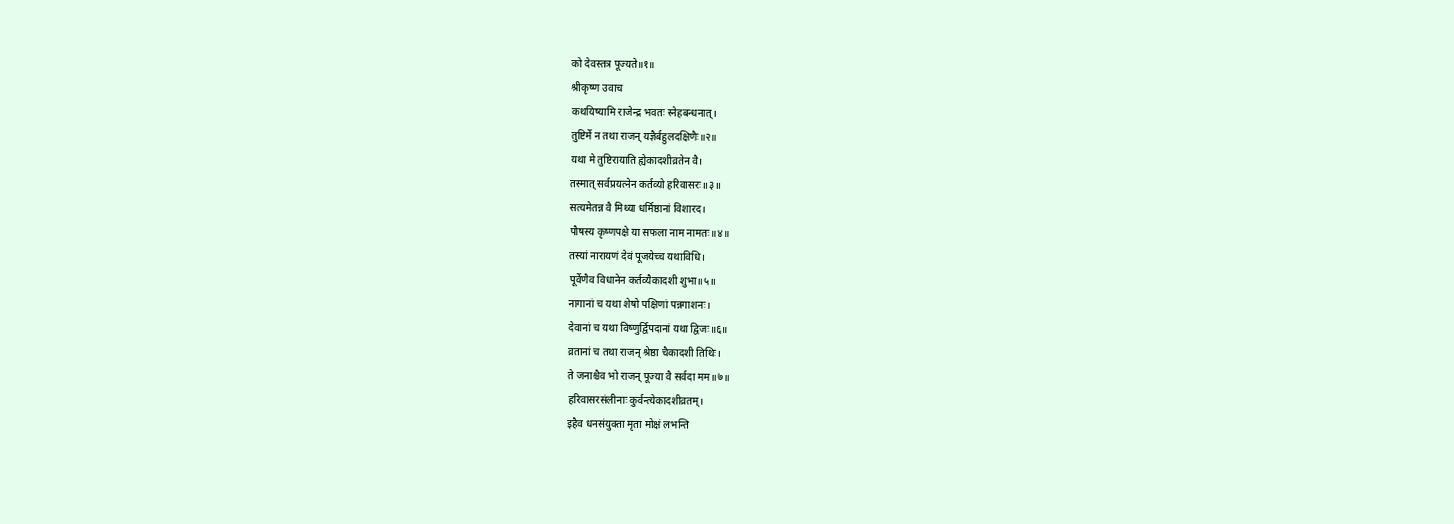को देवस्तत्र पूज्यते॥१॥
श्रीकृष्ण उवाच
कथयिष्यामि राजेन्द्र भवतः स्नेहबन्धनात्।
तुष्टिर्मे न तथा राजन् यज्ञैर्बहुलदक्षिणैः॥२॥
यथा मे तुष्टिरायाति ह्येकादशीव्रतेन वै।
तस्मात् सर्वप्रयत्नेन कर्तव्यो हरिवासरः॥३॥
सत्यमेतन्न वै मिथ्या धर्मिष्ठानां विशारद।
पौषस्य कृष्णपक्षे या सफला नाम नामतः॥४॥
तस्यां नारायणं देवं पूजयेच्च यथाविधि।
पूर्वेणैव विधानेन कर्तव्यैकादशी शुभा॥५॥
नागानां च यथा शेषो पक्षिणां पन्नगाशनः।
देवानां च यथा विष्णुर्द्विपदानां यथा द्विजः॥६॥
व्रतानां च तथा राजन् श्रेष्ठा चैकादशी तिथिः।
ते जनाश्चैव भो राजन् पूज्या वै सर्वदा मम॥७॥
हरिवासरसंलीनाः कुर्वन्त्येकादशीव्रतम्।
इहैव धनसंयुक्ता मृता मोक्षं लभन्ति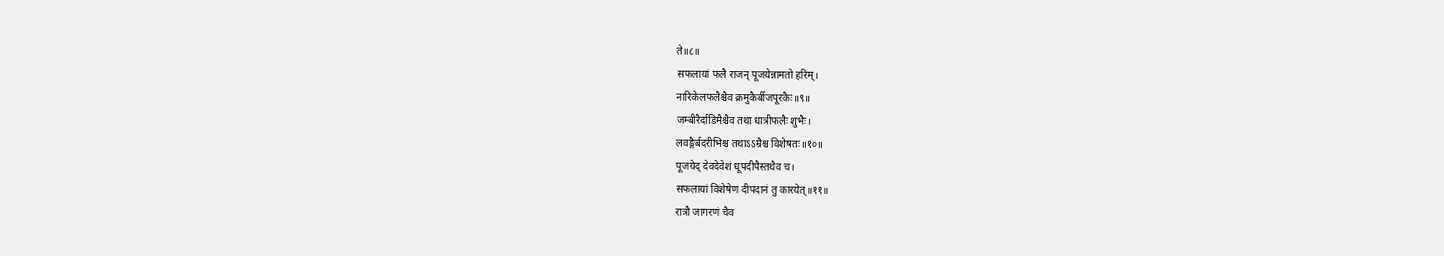ते॥८॥
सफलायां फलै राजन् पूजयेन्नामतो हरिम्।
नारिकेलफलैश्चैव क्रमुकैर्बीजपूरकैः॥९॥
जम्बीरैर्दाडिमैश्चैव तथा धात्रीफलैः शुभैः।
लवङ्गैर्बदरीभिश्च तथाऽऽम्रैश्च विशेषतः॥१०॥
पूजयेद् देवदेवेशं धूपदीपैस्तथैव च।
सफलायां विशेषेण दीपदानं तु कारयेत्॥११॥
रात्रौ जागरणं चैव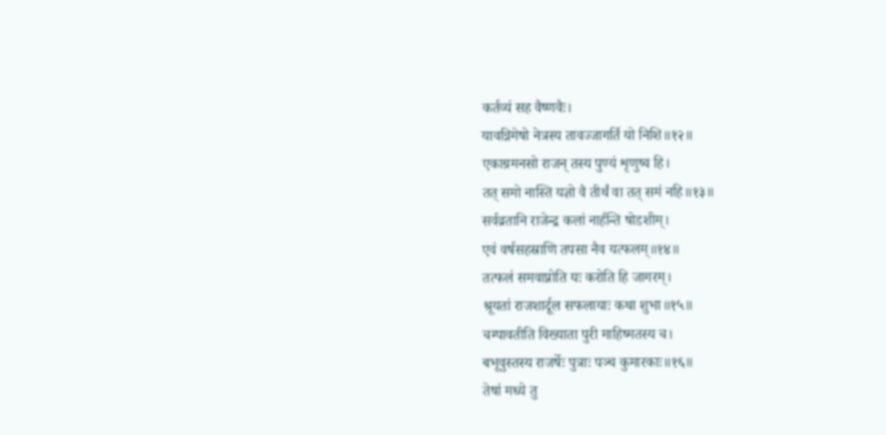कर्तव्यं सह वैष्णवैः।
यावन्निमेषो नेत्रस्य तावज्जागर्ति यो निशि॥१२॥
एकाग्रमनसो राजन् तस्य पुण्यं शृणुष्व हि।
तत् समो नास्ति यज्ञो वै तीर्थं वा तत् समं नहि॥१३॥
सर्वव्रतानि राजेन्द्र कलां नार्हन्ति षोडशीम्।
एवं वर्षसहस्राणि तपसा नैव यत्फलम्॥१४॥
तत्फलं समवाप्नोति यः करोति हि जागरम्।
श्रूयतां राजशार्दूल सफलायाः कथा शुभा॥१५॥
चम्पावतीति विख्याता पुरी माहिष्मतस्य च।
बभूवुस्तस्य राजर्षेः पुत्राः पञ्च कुमारकाः॥१६॥
तेषां मध्ये तु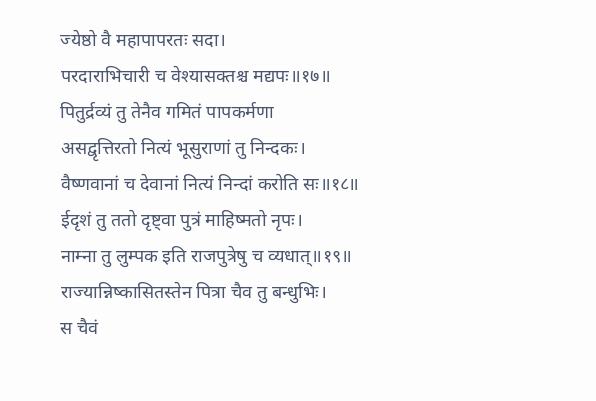ज्येष्ठो वै महापापरतः सदा।
परदाराभिचारी च वेश्यासक्तश्च मद्यपः॥१७॥
पितुर्द्रव्यं तु तेनैव गमितं पापकर्मणा
असद्वृत्तिरतो नित्यं भूसुराणां तु निन्दकः।
वैष्णवानां च देवानां नित्यं निन्दां करोति सः॥१८॥
ईदृशं तु ततो दृष्ट्वा पुत्रं माहिष्मतो नृपः।
नाम्ना तु लुम्पक इति राजपुत्रेषु च व्यधात्॥१९॥
राज्यान्निष्कासितस्तेन पित्रा चैव तु बन्धुभिः।
स चैवं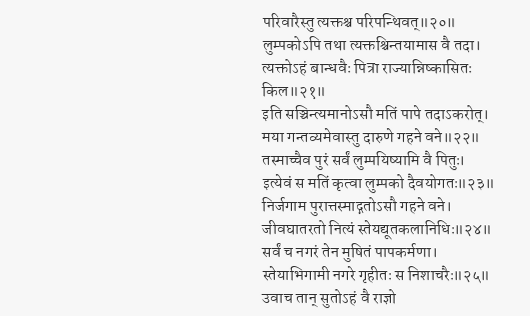परिवारैस्तु त्यक्तश्च परिपन्थिवत्॥२०॥
लुम्पकोऽपि तथा त्यक्तश्चिन्तयामास वै तदा।
त्यक्तोऽहं बान्धवैः पित्रा राज्यान्निष्कासितः किल॥२१॥
इति सञ्चिन्त्यमानोऽसौ मतिं पापे तदाऽकरोत्।
मया गन्तव्यमेवास्तु दारुणे गहने वने॥२२॥
तस्माच्चैव पुरं सर्वं लुम्पयिष्यामि वै पितुः।
इत्येवं स मतिं कृत्वा लुम्पको दैवयोगतः॥२३॥
निर्जगाम पुरात्तस्माद्गतोऽसौ गहने वने।
जीवघातरतो नित्यं स्तेयद्यूतकलानिधिः॥२४॥
सर्वं च नगरं तेन मुषितं पापकर्मणा।
स्तेयाभिगामी नगरे गृहीतः स निशाचरैः॥२५॥
उवाच तान् सुतोऽहं वै राज्ञो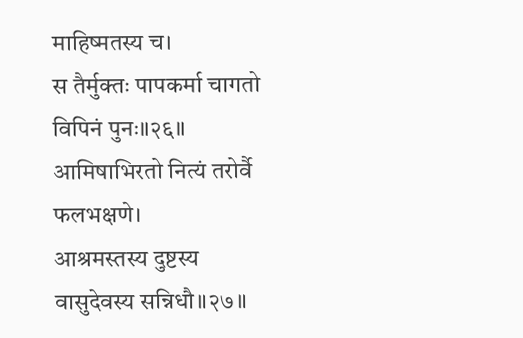माहिष्मतस्य च।
स तैर्मुक्तः पापकर्मा चागतो विपिनं पुनः॥२६॥
आमिषाभिरतो नित्यं तरोर्वै फलभक्षणे।
आश्रमस्तस्य दुष्टस्य वासुदेवस्य सन्निधौ॥२७॥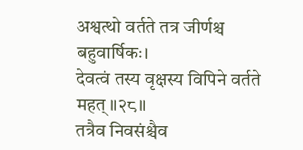अश्वत्थो वर्तते तत्र जीर्णश्च बहुवार्षिकः।
देवत्वं तस्य वृक्षस्य विपिने वर्तते महत्॥२८॥
तत्रैव निवसंश्चैव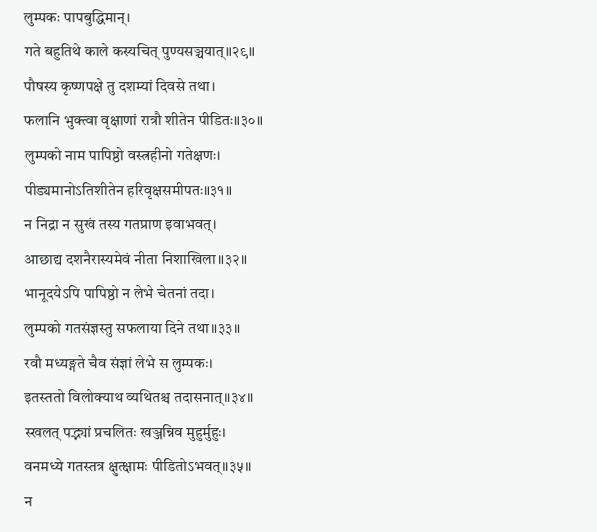लुम्पकः पापबुद्धिमान्।
गते बहुतिथे काले कस्यचित् पुण्यसञ्चयात्॥२९॥
पौषस्य कृष्णपक्षे तु दशम्यां दिवसे तथा।
फलानि भुक्त्वा वृक्षाणां रात्रौ शीतेन पीडितः॥३०॥
लुम्पको नाम पापिष्ठो वस्त्रहीनो गतेक्षणः।
पीड्यमानोऽतिशीतेन हरिवृक्षसमीपतः॥३१॥
न निद्रा न सुखं तस्य गतप्राण इवाभवत्।
आछाद्य दशनैरास्यमेवं नीता निशाखिला॥३२॥
भानूदयेऽपि पापिष्ठो न लेभे चेतनां तदा।
लुम्पको गतसंज्ञस्तु सफलाया दिने तथा॥३३॥
रवौ मध्यङ्गते चैव संज्ञां लेभे स लुम्पकः।
इतस्ततो विलोक्याथ व्यथितश्च तदासनात्॥३४॥
स्खलत् पद्भ्यां प्रचलितः खञ्जन्निव मुहुर्मुहुः।
वनमध्ये गतस्तत्र क्षुत्क्षामः पीडितोऽभवत्॥३५॥
न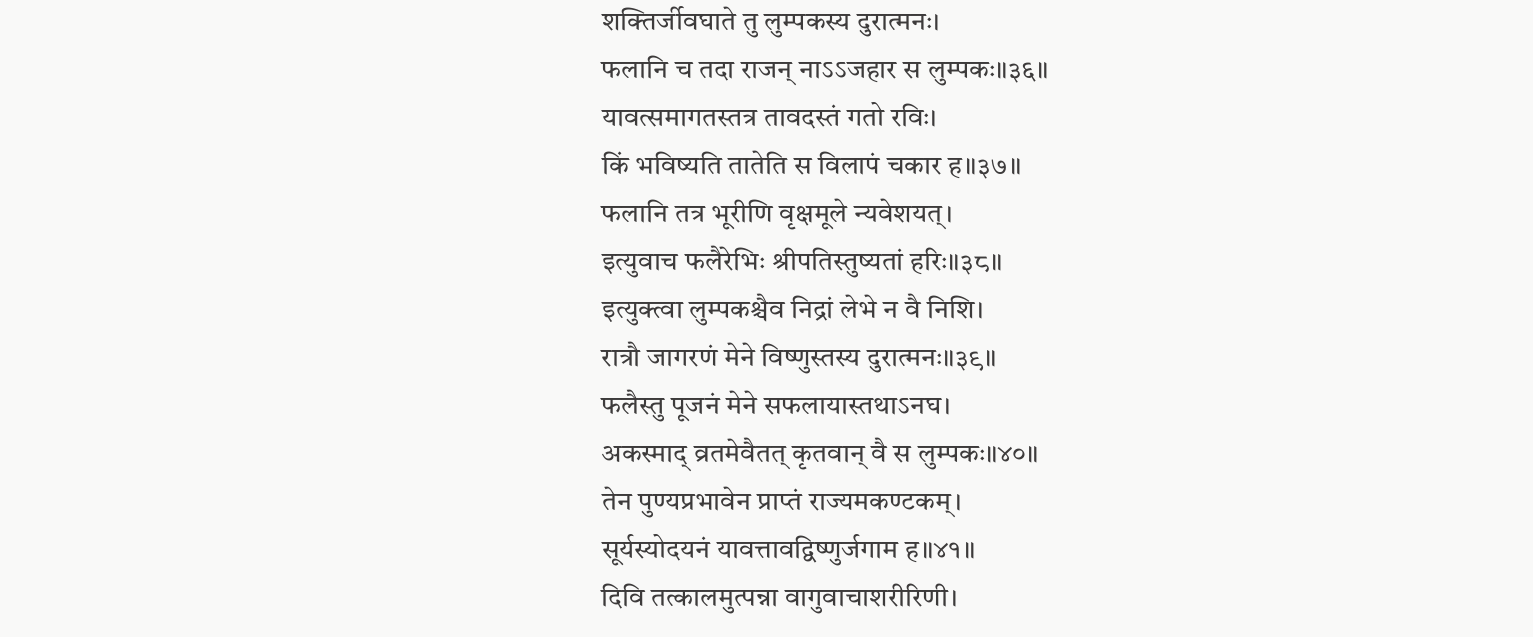शक्तिर्जीवघाते तु लुम्पकस्य दुरात्मनः।
फलानि च तदा राजन् नाऽऽजहार स लुम्पकः॥३६॥
यावत्समागतस्तत्र तावदस्तं गतो रविः।
किं भविष्यति तातेति स विलापं चकार ह॥३७॥
फलानि तत्र भूरीणि वृक्षमूले न्यवेशयत्।
इत्युवाच फलैरेभिः श्रीपतिस्तुष्यतां हरिः॥३८॥
इत्युक्त्वा लुम्पकश्चैव निद्रां लेभे न वै निशि।
रात्रौ जागरणं मेने विष्णुस्तस्य दुरात्मनः॥३९॥
फलैस्तु पूजनं मेने सफलायास्तथाऽनघ।
अकस्माद् व्रतमेवैतत् कृतवान् वै स लुम्पकः॥४०॥
तेन पुण्यप्रभावेन प्राप्तं राज्यमकण्टकम्।
सूर्यस्योदयनं यावत्तावद्विष्णुर्जगाम ह॥४१॥
दिवि तत्कालमुत्पन्ना वागुवाचाशरीरिणी।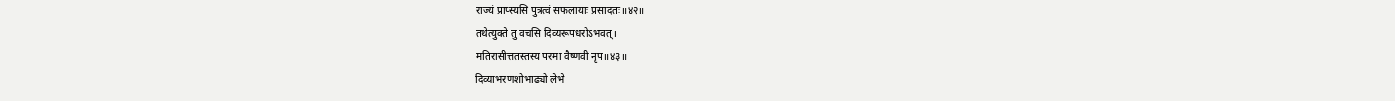राज्यं प्राप्स्यसि पुत्रत्वं सफलायाः प्रसादतः॥४२॥
तथेत्युक्ते तु वचसि दिव्यरूपधरोऽभवत्।
मतिरासीत्ततस्तस्य परमा वैष्णवी नृप॥४३॥
दिव्याभरणशोभाढ्यो लेभे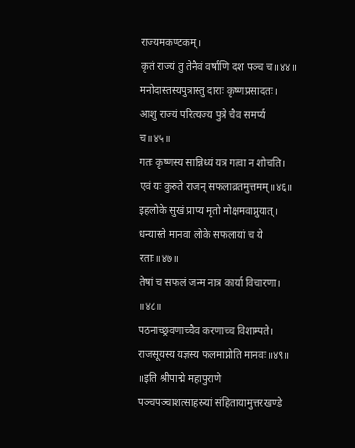राज्यमकण्टकम्।
कृतं राज्यं तु तेनैवं वर्षाणि दश पञ्च च॥४४॥
मनोदास्तस्यपुत्रास्तु दाराः कृष्णप्रसादतः।
आशु राज्यं परित्यज्य पुत्रे चैव समर्प्य च॥४५॥
गतः कृष्णस्य सान्निध्यं यत्र गत्वा न शोचति।
एवं यः कुरुते राजन् सफलाव्रतमुत्तमम्॥४६॥
इहलोके सुखं प्राप्य मृतो मोक्षमवाप्नुयात्।
धन्यास्ते मानवा लोके सफलायां च ये रताः॥४७॥
तेषां च सफलं जन्म नात्र कार्या विचारणा।
॥४८॥
पठनाच्छ्रवणाच्चैव करणाच्च विशाम्पते।
राजसूयस्य यज्ञस्य फलमाप्नोति मानवः॥४९॥
॥इति श्रीपाद्मे महापुराणे पञ्चपञ्चाशत्साहस्र्यां संहितायामुत्तरखण्डे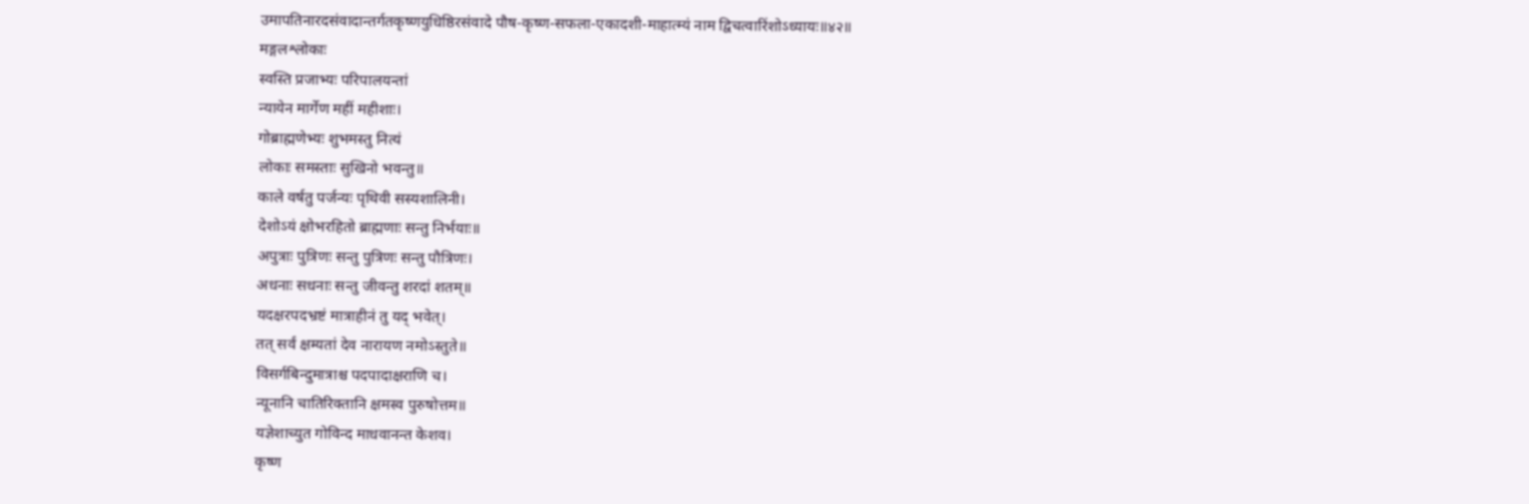उमापतिनारदसंवादान्तर्गतकृष्णयुधिष्ठिरसंवादे पौष-कृष्ण-सफला-एकादशी-माहात्म्यं नाम द्विचत्वारिंशोऽध्यायः॥४२॥
मङ्गलश्लोकाः
स्वस्ति प्रजाभ्यः परिपालयन्तां
न्यायेन मार्गेण महीं महीशाः।
गोब्राह्मणेभ्यः शुभमस्तु नित्यं
लोकाः समस्ताः सुखिनो भवन्तु॥
काले वर्षतु पर्जन्यः पृथिवी सस्यशालिनी।
देशोऽयं क्षोभरहितो ब्राह्मणाः सन्तु निर्भयाः॥
अपुत्राः पुत्रिणः सन्तु पुत्रिणः सन्तु पौत्रिणः।
अधनाः सधनाः सन्तु जीवन्तु शरदां शतम्॥
यदक्षरपदभ्रष्टं मात्राहीनं तु यद् भवेत्।
तत् सर्वं क्षम्यतां देव नारायण नमोऽस्तुते॥
विसर्गबिन्दुमात्राश्च पदपादाक्षराणि च।
न्यूनानि चातिरिक्तानि क्षमस्व पुरुषोत्तम॥
यज्ञेशाच्युत गोविन्द माधवानन्त केशव।
कृष्ण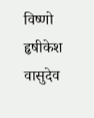विष्णो हृषीकेश वासुदेव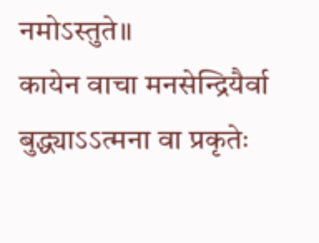नमोऽस्तुते॥
कायेन वाचा मनसेन्द्रियैर्वा
बुद्ध्याऽऽत्मना वा प्रकृतेः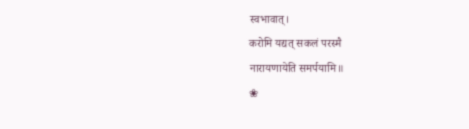स्वभावात्।
करोमि यद्यत् सकलं परस्मै
नारायणायेति समर्पयामि॥
❀